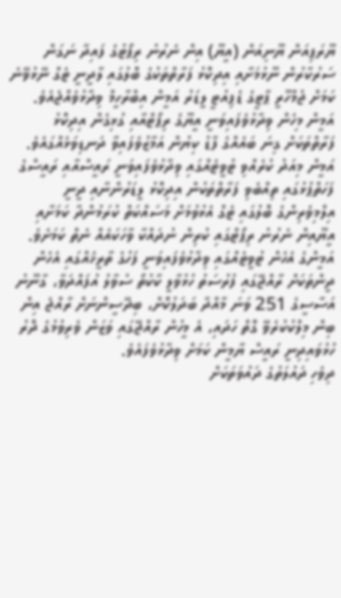ޔޫރަޕިއަން ޔޫނިއަން (އީޔޫ) އިން ނެރުނު ރިޕޯޓުގެ ފައިދާ ނަގަން ސަރުކާރުން ނޫޅުމަށާއި އިދިކޮޅު ފަރާތްތަކުގެ ބޮލުގައި ލާދީނީ ޓެގް ނޭޅުވޭނެ ކަމަށް ޖުމްހޫރީ ޕާޓީގެ ޑެޕިއުޓީ ލީޑަރު އަމީން އިބްރާހީމް ވިދާޅުވެއްޖެއެވެ.
އަމީން މިހެން ވިދާޅުވެފައިވަނީ އީޔޫގެ ރިޕޯޓްއާއި ގުޅިގެން އިދިކޮޅު ފަރާތްތަކަށް ގިނަ ބައެއްގެ ފާޑު ކިޔުން އަމާޒުވެފައިވާ ދަނޑިވަޅެއްގައެވެ. އަމީން މިއަދު ކުރެއްވި ޓުވީޓެއްގައި ވިދާޅުވެފައިވަނީ ރައީސްއާއި ރައީސްގެ ފަހަތްޕުޅުގައި ތިއްބެވި ފަރާތްތަކުން އިދިކޮޅު ލީޑަރުންނާއި ދީނީ އިލްމިވެރިންގެ ބޮލުގައި ޓެގް އެޅުވުމަށް މަސައްކަތް ކުރަމުންދާ ކަމަށާއި އީޔޫއިން ނެރުނު ރިޕޯޓްގައި ކުރިން ނުދައްކާ ވާހަކައެއް ނެތް ކަމަށެވެ.
އަމީންގެ އެހެން ޓުވީޓެއްގައި ވިދާޅުވެފައިވަނީ ފަހުގެ ތާރީޚެއްގައި އެހެން ދީންތަކަށް ރާއްޖޭގައި ފުރުސަތު ހުޅުވާލީ ކާކުތޯ ސުވާލު އުފައްދަވާ، ގާނޫނު އަސާސީގެ 251 ވަނަ މާއްދާ ބަދަލުކޮށް، ބިދޭސީންނަށް ރާއްޖެ އިން ބިން މިލްކުކުރެވޭ ގޮތް ހަދައި، އެ މީހުން ރާއްޖޭގައި ވަޒަން ވެރިވުމުގެ ދޮރު ހުޅުވައިދިނީ ރައީސް ޔާމީން ކަމަށް ވިދާޅުވެފައެވެ.
ދިވެހި ދައުލަތުގެ ދައުވަތަކަށް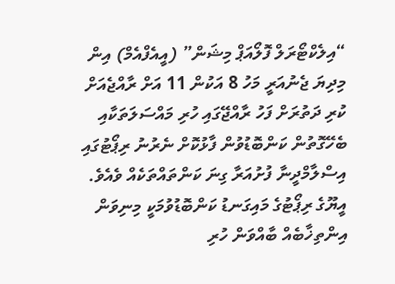“އިލެކްޓޯރަލް ފޮލޯއަޕް މިޝަން” (އީއެފްއެމް) އިން މިދިޔަ ޖެނުއަރީ މަހު 8 އަކުން 11 އަށް ރާއްޖެއަށް ކުރި ދަތުރަށް ފަހު ރާއްޖޭގައި ހުރި މައްސަލަތަކާއި ބެހޭގޮތުން ކަންބޮޑުވުން ފާޅުކޮށް ނެރުނު ރިޕޯޓުގައި އިސްލާމްދީނާ ފުށުއަރާ ގިނަ ކަންތައްތަކެއް ވެއެވެ. އީޔޫގެ ރިޕޯޓުގެ މައިގަނޑު ކަންބޮޑުވުމަކީ މިނިވަން އިންތިޚާބެއް ބާއްވަން ހުރި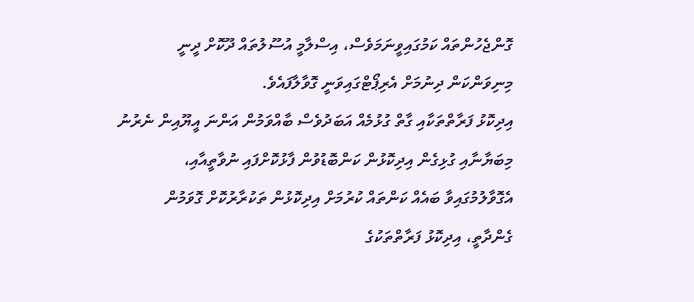ގޮންޖެހުންތައް ކަމުގައިވީނަމަވެސް، އިސްލާމީ އުސޫލުތައް ދޫކޮށް ދީނީ މިނިވަންކަން ދިނުމަށް އެރިޕޯޓްގައިވަނީ ގޮވާލާފައެވެ.
އިދިކޮޅު ފަރާތްތަކާއި ގާތް ގުޅުމެއް އަބަދުވެސް ބާއްވަމުން އަންނަ އީޔޫއިން ނެރުނު މިބަޔާނާއި ގުޅިގެން އިދިކޮޅުން ކަންބޮޑުވުން ފާޅުކޮށްފައި ނުވާތީއާއި، އެގޮވާލުމުގައިވާ ބައެއް ކަންތައް ކުރުމަށް އިދިކޮޅުން ތަކުރާރުކޮށް ގޮވަމުން ގެންދާތީ، އިދިކޮޅު ފަރާތްތަކުގެ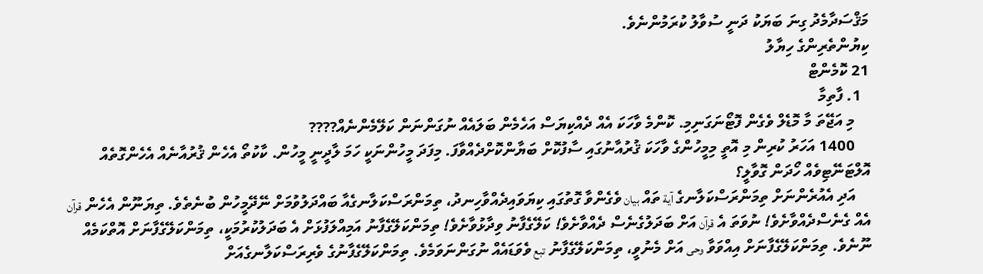މަޤްސަދާމެދު ގިނަ ބަޔަކު ދަނީ ސުވާލު ކުރަމުންނެވެ.
ކިޔުންތެރިންގެ ހިޔާލު
21 ކޮމެންޓް
  1. ފާތިމާ
    މި އަޖޭތަ މާ މޮޑެލް ވެގެން ފޮޓޯނަގަނިމި. ކޮންމެ ވާހަކަ އެއް ދެއްކިޔަސް އަހެމެން ބަލައެއް ނުގަންނަން ކަލޭމެންނެއް????
    1400 އަހަރު ކުރިން މި އޮތީ މިމީހުންގެ ވާހަކަ ޤުރުއާނުގައި ސާފުކޮށް ބަޔާންކޮށްދެއްވާފަ. މިފަދަ މީހުންނަކީ ހަމަ ލާދީނީ މީހުން. ކާކުތޯ އެހެން ޤުރުއާނެއް އެހެންގޮތެއް އޮލްޓަނޭޓިވެއް ހޯދަން ގޮވާލީ؟
    އަދި އެއުރެންނަށް ތިމަންރަސްކަލާނގެ آية ތައް بيان ވެގެންވާ ގޮތުގައި ކިޔަވައިދެއްވާހިނދު، ތިމަންރަސްކަލާނގެއާ ބައްދަލުވުމަށް ނޭދޭމީހުން ބުނެތެވެ. ތިޔަނޫން އެހެން قرآن އެއް ގެނެސްދެއްވާށެވެ! ނުވަތަ އެ قرآن އަށް ބަދަލުގެނެސް ދެއްވާށެވެ! ކަލޭގެފާނު ވިދާޅުވާށެވެ! ތިމަންކަލޭގެފާނު އަމިއްލަފުޅަށް އެ ބަދަލުކުރުމަކީ، ތިމަންކަލޭގެފާނަށް އޮތްކަމެއް ނޫނެވެ. ތިމަންކަލޭގެފާނަށް އިއްވަވާ وحى އަށް މެނުވީ، ތިމަންކަލޭގެފާނު تبع ވެވަޑައެއް ނުގަންނަވަމެވެ. ތިމަންކަލޭގެފާނުގެ ވެރިރަސްކަލާނގެއަށް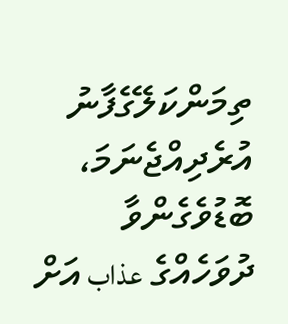ތިމަންކަލޭގެފާނު އުރެދިއްޖެނަމަ، ބޮޑުވެގެންވާ ދުވަހެއްގެ عذاب އަށް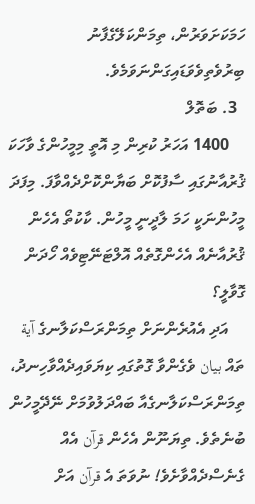ހަމަކަށަވަރުން، ތިމަންކަލޭގެފާނު ބިރުވެތިވެވަޑައިގަންނަވަމެވެ.
  3. ބަތޮލް
    1400 އަހަރު ކުރިން މި އޮތީ މިމީހުންގެ ވާހަކަ ޤުރުއާނުގައި ސާފުކޮށް ބަޔާންކޮށްދެއްވާފަ. މިފަދަ މީހުންނަކީ ހަމަ ލާދީނީ މީހުން. ކާކުތޯ އެހެން ޤުރުއާނެއް އެހެންގޮތެއް އޮލްޓަނޭޓިވެއް ހޯދަން ގޮވާލީ؟
    އަދި އެއުރެންނަށް ތިމަންރަސްކަލާނގެ آية ތައް بيان ވެގެންވާ ގޮތުގައި ކިޔަވައިދެއްވާހިނދު، ތިމަންރަސްކަލާނގެއާ ބައްދަލުވުމަށް ނޭދޭމީހުން ބުނެތެވެ. ތިޔަނޫން އެހެން قرآن އެއް ގެނެސްދެއްވާށެވެ! ނުވަތަ އެ قرآن އަށް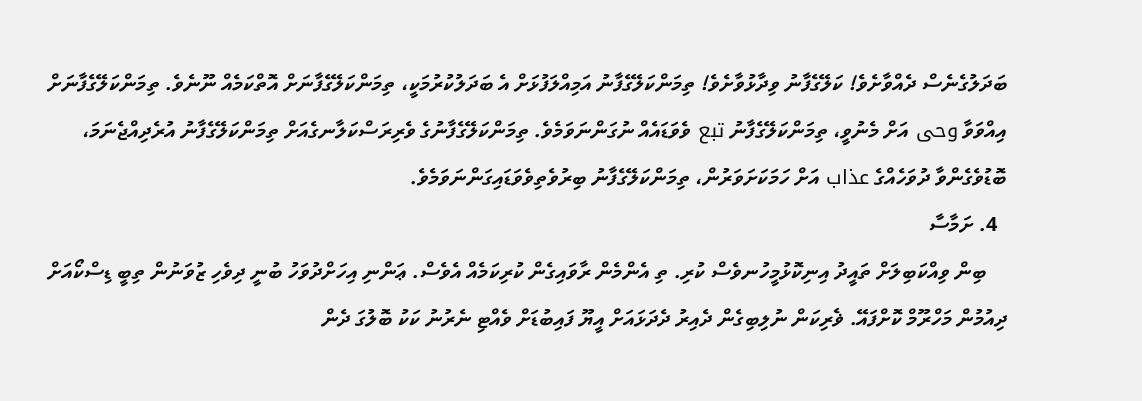ބަދަލުގެނެސް ދެއްވާށެވެ! ކަލޭގެފާނު ވިދާޅުވާށެވެ! ތިމަންކަލޭގެފާނު އަމިއްލަފުޅަށް އެ ބަދަލުކުރުމަކީ، ތިމަންކަލޭގެފާނަށް އޮތްކަމެއް ނޫނެވެ. ތިމަންކަލޭގެފާނަށް އިއްވަވާ وحى އަށް މެނުވީ، ތިމަންކަލޭގެފާނު تبع ވެވަޑައެއް ނުގަންނަވަމެވެ. ތިމަންކަލޭގެފާނުގެ ވެރިރަސްކަލާނގެއަށް ތިމަންކަލޭގެފާނު އުރެދިއްޖެނަމަ، ބޮޑުވެގެންވާ ދުވަހެއްގެ عذاب އަށް ހަމަކަށަވަރުން، ތިމަންކަލޭގެފާނު ބިރުވެތިވެވަޑައިގަންނަވަމެވެ.
  4. ށަމާސާ
    ބިން ވިއްކަބިލަށް ތައީދު އިނިކޮޅުމީހުނވެސް ކުރި. ތި އެންމެން ރާވައިގެން ކުރިކަމެއް އެވެސް. ޢަންނި އިހަށްދުވަހު ބުނީ ދިވެހި ޒުވަނުން ތިބީ ޑިސްކޯއަށް ދިއުމުން މަހްރޫމް ކޮށްފައޭ. ޥެރިކަން ނުލިބިގެން ދެއިރު ދެދަޅައަށް އީޔޫ ފައިބުޑަށް ވެއްޓި ނެރުނު ކަކު ބޮލުގަ ދެން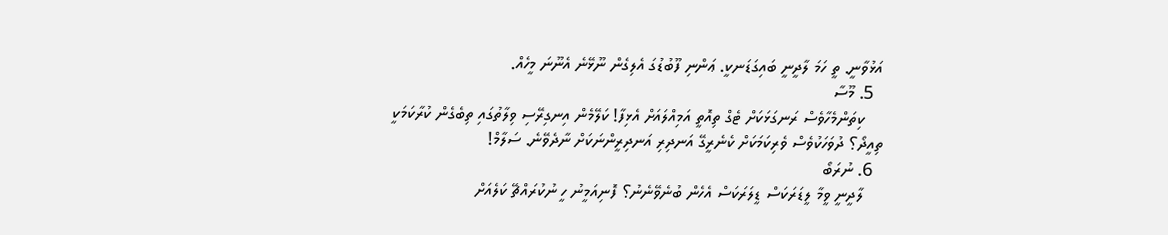އަޅުވާނީ. ތީ ހަމަ ލާދީނީ ބައިގަޑަނކީ. ޢަންނި ފޫބުޑުގަ އެލިގެން ނޫޅޭނެ އެނޫނަ މީހެއް.
  5. މޫސާ
    ކިތަންމެހާވެސް ރަނގަޅަކަށް ޓެގް ތިއޮތީ އަމިއްލައަށް އެޅިފާ! ކަލޭމެން އިނގިރޭސި ވިލާތުގައި ތިބެގެން ކުރާކަމަކީ ތިއީދޯ؟ ދުވަހަކުވެސް ވެރިކަމަކަށް ކެނެރީގޭ އަނދިރި އަނދިރީންނަކަށް ނާދެވޭނެ. ސަލާމް!
  6. ނުރަބޯ
    ލާދީނީ ވީމާ ލީޑަރަކަސް ޑީލަރަކަސް އެހެން ބުނެވޭނެނު؟ ފޮނިއަމީނު ހީ ނުކުރައްޗޭ ކަލެއަށް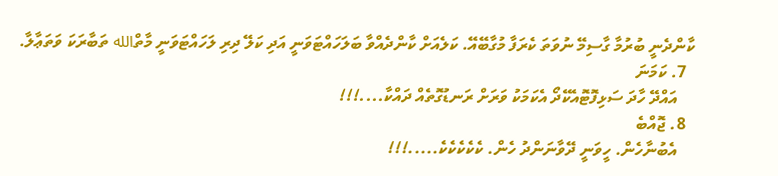ކާންދެނީ ބުރުމާ ގާސިމޭ ނުވަތަ ކެރަފާ މުގާބޭއޭ. ކަލެއަށް ކާންދެއްވާ ބަލަހައްޓަވަނީ އަދި ކަލޭ ދިރި ލަހައްޓަވަނީ މާތްالله ތަބާރަކަ ވަތަޢާލާ.
  7. ކަމަނަ
    އައްދޭ ހާދަ ސަޅިފޮޓޮއެކޭދޯ އެކަމަކު ވަރަށް ރަނޑުގޮތެއް ދައްކާ....!!!
  8. ޖޮއްބެ
    އެބުނާހެން. ހީވަނީ ދޭވާނަންދު ހެން. ކެކެކެކެކެ.....!!!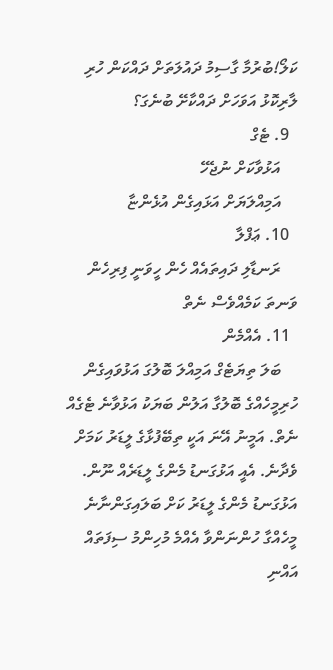ކަލޯ!ބުރުމާ ގާސިމު ދައުލަތަށް ދައްކަން ހުރި ލާރިކޮޅު އަވަހަށް ދައްކާށޭ ބުނެގަ؟
  9. ޓެގް
    އަޅުވާކަށް ނުޖެހޭ
    އަމިއްލަޔަށް އަޅައިގެން އުޅެންޏާ
  10. ޢަފްލާ
    ރަނޑާލި ދައިތައެއް ހެން ހީވަނީ ފިރިހެން ވަނތަ ކަމެއްވެސް ނެތް
  11. އެއްމެން
    ބަލަ ތިޔަޓެގް އަމިއްލަ ބޮލުގަ އަޅުވައިގެން ހުރިމީހެއްގެ ބޮލުގާ އަލުން ބަޔަކު އަޅުވާނެ ޓެގެއް ނެތް. އަމީނު އޭނަ އަކީ ތިބޭފުޅާގެ ލީޑަރު ކަމަށް ވެދާނެ. އެއީ އަޅުގަނޑު މެންގެ ލީޑަރެއް ނޫން. އަޅުގަނޑު މެންގެ ލީޑަރު ކަށް ބަލައިގަންނާނެ މީހެއްގާ ހުންނަންވާ އެއްމެ މުހިންމު ސިފަތައް އައްނި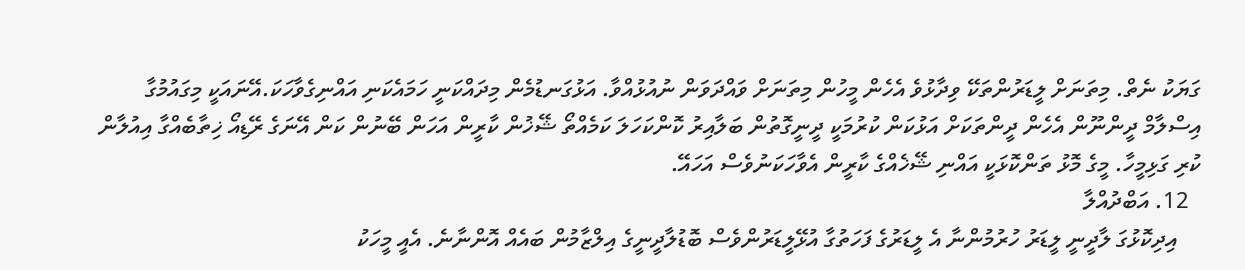ގަޔަކު ނެތް. މިތަނަށް ލީޑަރުންތަކޭ ވިދާޅުވެ އެހެން މީހުން މިތަނަށް ވައްދަވަން ނުއުޅުއްވާ. އަޅުގަނޑުމެން މިދައްކަނީ ހަމައެކަނި އައްނިގެވާހަކަ.އޭނައަކީ މިގައުމުގާ އިސްލާމް ދީންނޫން އެހެން ދީންތަކަށް އަޅުކަން ކުރުމަކީ ދީނީގޮތުން ބަލާއިރު ކޮންކަހަލަ ކަމެއްތޯ ޝޭޚުން ކާރީން އަހަން ބޭނުން ކަން އޭނަގެ ރޭޑިއޯ ޚިތާބެއްގާ އިއުލާން ކުރި ގަޅިމީހާ. މީގެ މޮޅު ތަންކޮޅަކީ އައްނި ޝޭޚެއްގެ ކާރީން އެވާހަކަނުވެސް އަހައޭ.
  12. އަބްދުއްލާ
    އިދިކޮޅުގަ ލާދީނީ ލީޑަރު ހުރުމުންނާ އެ ލީޑަރުގެ ފަހަތުގާ އުޅޭލީޑަރުންވެސް ބޮޑުލާދީނީގެ އިލްޒާމުން ބައެއް އޮންނާނެ. އެއީ މީހަކު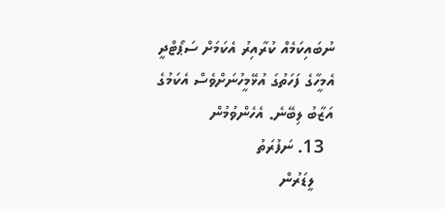ނުބައިކަމެއް ކުރާއިރު އެކަމަށް ސަޕޯޓްދީ އެމީހާގެ ފަހަތުގަ އުޅޭމީހުނަށްވެސް އެކަމުގެ އަޒާބު ލިބޭނެ. އެހެންވުމުން
  13. ނަފުރަތު
    ލީޑަރުން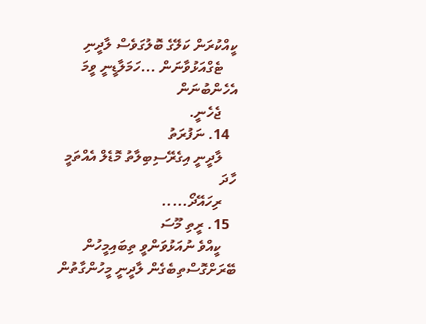ކީއްކުރަން ކަލޭގެ ބޮލުގަވެސް ލާދީނި
    ޓެގްއަޅުވާނަން ...ހަމަލާޑީނީ ވީމަ އެހެންބުނަން
    ޖެހެނީ.
  14. ނަފުރަތު
    ލާދީނީ އިގެރޭސިބިލާތު މޮޑެލް އެއްތަމީ ހާދަ
    ރިހައޭދޯ.....
  15. ރީތި މޫސަ
    ކީއްވެ ނުއަޅުވަންވީ ތިބައިމީހުން ބޭރަށްގޮސްތިބެގެން ލާދީނީ މީހުންގާތުން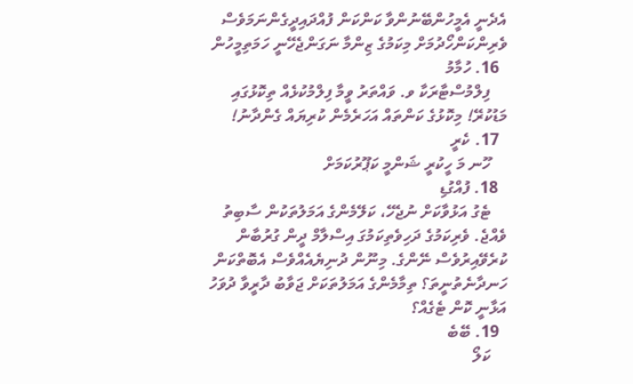އެދެނީ އެމީހުންބޭނުންވާ ކަންކަން ފުއްދައިދީގެންނަމަވެސް ވެރިންކަންހޯދުމަށް މިކަމުގެ ޒިންމާ ނަގަންޖެހޭނީ ހަމަތިމީހުން
  16. ހުމާމު
    ފިލްމުސްޓާރަކާ ވ. ވައްތަރު ވީމާ ފިލްމުކުޅެއް ތިކޮޅުގައި މަޑުކުރޭ! މިކޮޅުގެ ކަންތައް އަހަރެމެން ކުރިޔައް ގެންދާނު!
  17. ކެރީ
    ހޫނ މަ ހީކުރީ ޝަންމީ ކަޕޫރުކަމަށް
  18. ފުއްގުޑި
    ޓެގު އަޅުވާކަށް ނުޖެހޭ، ކަލޭމެންގެ އަމަލުތަކުން ސާބިތު ވެއްޖެ. ވެރިކަމުގެ ދަހިވެތިކަމުގަ އިސްލާމް ދީން ގުރުބާން ކުރެވޭއިރުވެސް ނޭންގެ. މިނޫން ދުނިޔެއެއްވެސް އެބޮތްކަން ހަނދާނެތުނީތަ؟ ތިމާމެންގެ އަމަލުތަކަށް ޖަވާބު ދާރީވާ ދުވަހު އަޅާނީ ކޮން ޓެގެއް؟
  19. ބޭބެ
    ކަލޯ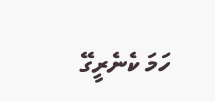ހަމަ ކެނެރީގޭ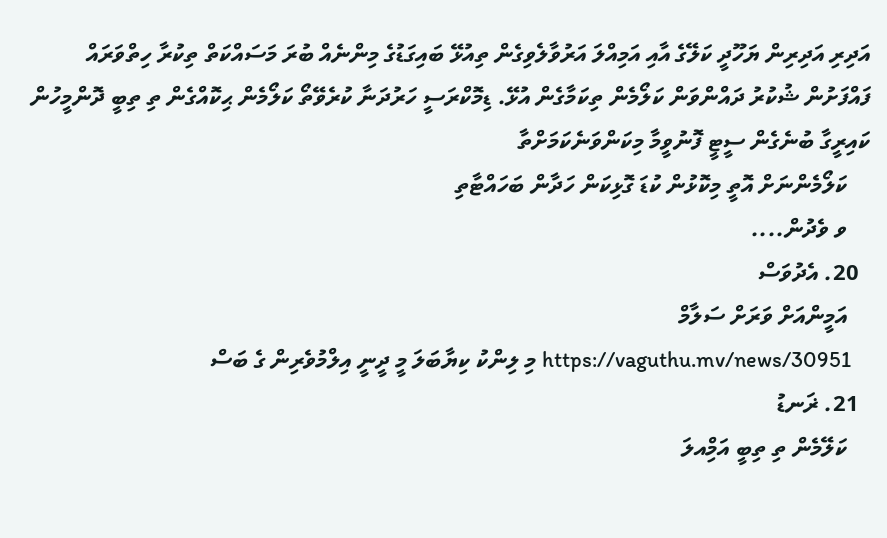އަދިރި އަދިރިން ޔަހޫދީ ކަލޭގެ އާއި އަމިއްލަ އަރުވާލެވިގެން ތިއުޅޭ ބައިގަޑުގެ މިންނެއް ބުރަ މަސައްކަތް ތިކުރާ ހިތްވަރައް ފައްފަށުން ޝުކުރު ދައްންވަން ކަލޯމެން ތިކަމާގެން އުޅޭ. ޑިމޮކްރަސީ ހަރުދަނާ ކުރެވޭތޯ ކަލޯމެން ޙިކޮއްގެން ތި ތިބީ ދޮންމީހުން ކައިރީގާ ބުނެގެން ސީޓީ ފޮނުވީމާ މިކަންވަނެކަމަށްތާ
    ކަލޯމެންނަށް އޮތީ މިކޮޅުން ކުޑަ ގޮޅިކަން ހަދާން ބަހައްޓާތި
    ވ ވެދުން....
  20. އެދުވަސް
    އަމީންއަށް ވަރަށް ސަލާމް
    https://vaguthu.mv/news/30951 މި ލިންކު ކިޔާބަލަ މީ ދީނީ އިލްމުވެރިން ގެ ބަސް
  21. ޜަނޑު
    ކަލޭމެން ތި ތިބީ އަމިްއލަ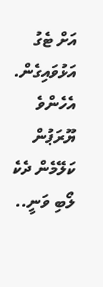އަށް ޓެގު އަޅުވައިގެން. އެހެންވެ ޔޫރަޕުން ކަލޭމެން ދެކެ ލޯބި ވަނީ..